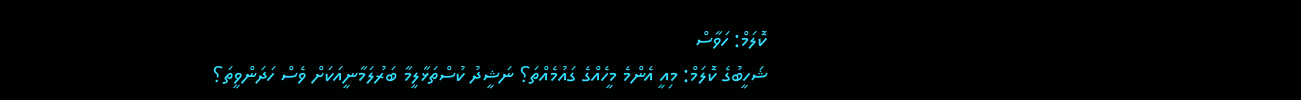ކޮލަމް: ހަވާސް
ޝަހީބުގެ ކޮލަމް: މިއީ އެންމެ މީހެއްގެ ގައުމެއްތަ؟ ނަޝީދު ކުސްތަޅާލީމާ ބަރުލަމާނީއަކަށް ވެސް ހަދަންވީތަ؟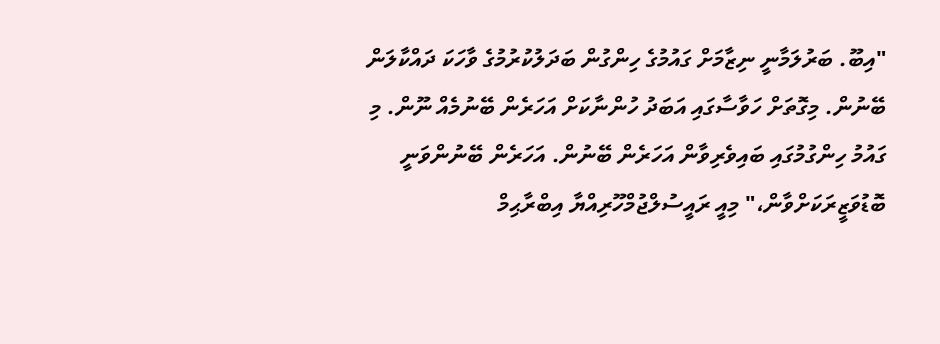"އިބޫ. ބަރުލަމާނީ ނިޒާމަށް ގައުމުގެ ހިންގުން ބަދަލުކުރުމުގެ ވާހަކަ ދައްކާލަން ބޭނުން. މިގޮތަށް ހަވާސާގައި އަބަދު ހުންނާކަށް އަހަރެން ބޭނުމެއް ނޫން. މި ގައުމު ހިންގުމުގައި ބައިވެރިވާން އަހަރެން ބޭނުން. އަހަރެން ބޭނުންވަނީ ބޮޑުވަޒީރަކަށްވާން،" މިއީ ރައީސުލްޖުމްހޫރިއްޔާ އިބްރާޙިމް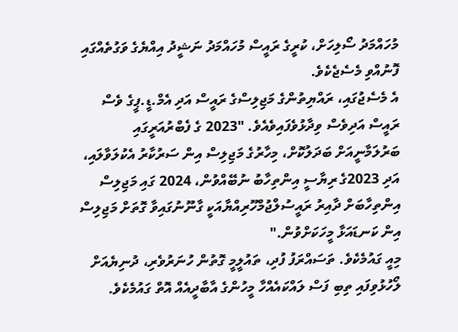މުހައްމަދު ސޯލިހަށް، ކުރީގެ ރައީސް މުހައްމަދު ނަޝީދު އިއްޔެގެ ވަގުތެއްގައި ފޮނުއްވި މެސެޖެކެވެ.
އެ މެސެޖުގައި، ރައްޔިތުންގެ މަޖިލިސްގެ ރައީސް އަދި އެމް.ޑީ.ޕީގެ ވެސް ރައީސް އަދިވެސް ވިދާޅުވެފައިވެއެވެ. "2023 ގެ ފެބްރުއަރީގައި ބަރުލަމާނީއަށް ބަދަލުކޮށް، މިހާރުގެ މަޖިލިސް އިން ސަރުކާރު އެކުލަވާލައި، އަދި 2023ގެ ރިޔާސީ އިންތިހާބު ނުބޭއްވުން، 2024 ގައި މަޖިލިސް އިންތިހާބަށް ދާއިރު ރައީސުލްޖުމްހޫރިއްޔާއަކީ ގާނޫނުގައިވާ ގޮތަށް މަޖިލިސް އިން ކަނޑައަޅާ މީހަކަށްވުން."
މިއީ ގައުމެކެވެ. ތަސައްރަފު ފުދި، ތައުލީމީ ގޮތުން ހުނަރުވެރި، ދުނިޔެއަށް ލޯހުޅުވިފައި ތިބި ފަސް ލައްކައެއްހާ މީހުންގެ އާބާދީއެއް އޮތް ގައުމެކެވެ.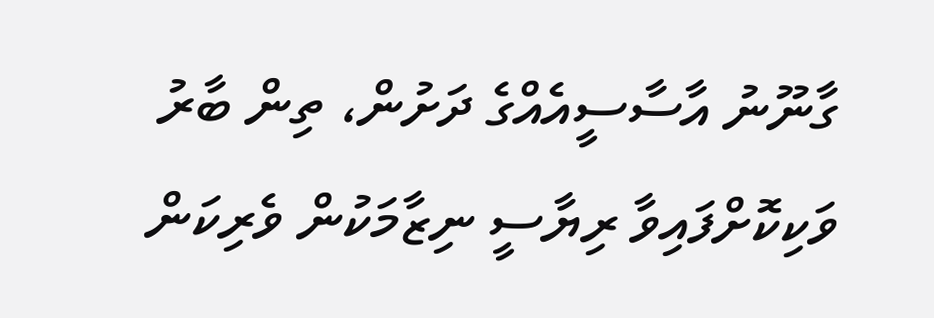ގާނޫނު އާސާސީއެއްގެ ދަށުން، ތިން ބާރު ވަކިކޮށްފައިވާ ރިޔާސީ ނިޒާމަކުން ވެރިކަން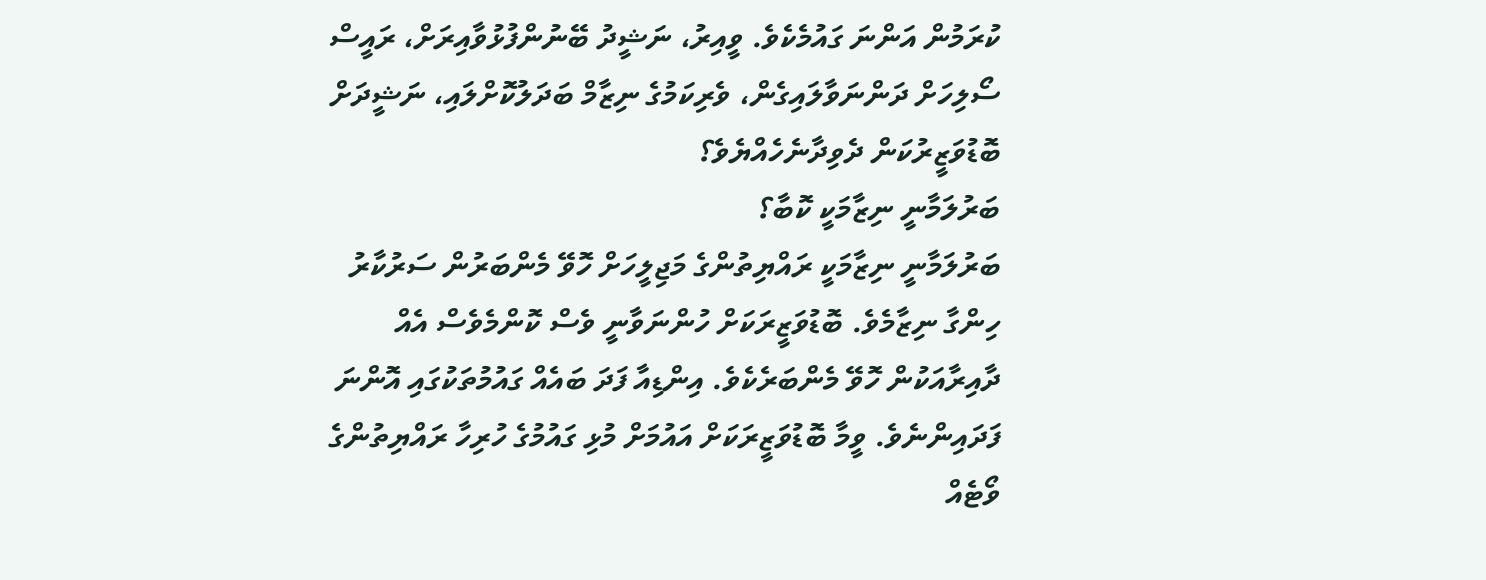ކުރަމުން އަންނަ ގައުމެކެވެ. ވީއިރު، ނަޝީދު ބޭނުންފުޅުވާއިރަށް، ރައީސް ސޯލިހަށް ދަންނަވާލައިގެން، ވެރިކަމުގެ ނިޒާމް ބަދަލުކޮށްލައި، ނަޝީދަށް ބޮޑުވަޒީރުކަން ދެވިދާނެހެއްޔެވެ؟
ބަރުލަމާނީ ނިޒާމަކީ ކޮބާ؟
ބަރުލަމާނީ ނިޒާމަކީ ރައްޔިތުންގެ މަޖިލީހަށް ހޮވޭ މެންބަރުން ސަރުކާރު ހިންގާ ނިޒާމެވެ. ބޮޑުވަޒީރަކަށް ހުންނަވާނީ ވެސް ކޮންމެވެސް އެއް ދާއިރާއަކުން ހޮވޭ މެންބަރެކެވެ. އިންޑިއާ ފަދަ ބައެއް ގައުމުތަކުގައި އޮންނަ ފަދައިންނެވެ. ވީމާ ބޮޑުވަޒީރަކަށް އައުމަށް މުޅި ގައުމުގެ ހުރިހާ ރައްޔިތުންގެ ވޯޓެއް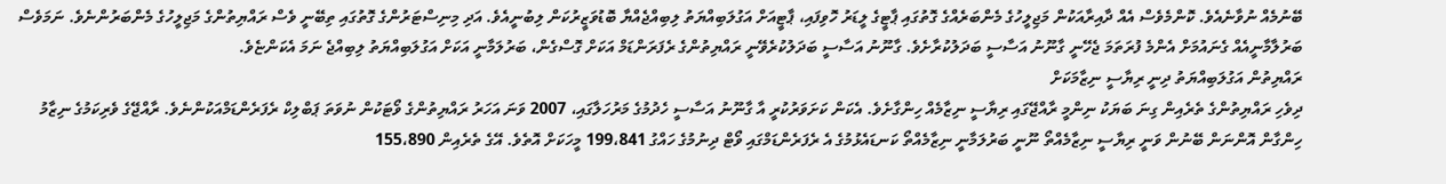ބޭނުމެއް ނުވާނެއެވެ. ކޮންމެވެސް އެއް ދާއިރާއަކުން މަޖިލީހުގެ މެންބަރެއްގެ ގޮތުގައި ޕާޓީގެ ލީޑަރު ހޮވިފައި، ޕާޓީއަށް އަގުލަބިއްޔަތު ލިބިއްޖެއްޔާ ބޮޑުވަޒީރުކަން ލިބުނީއެވެ. އަދި މިނިސްޓަރުންގެ ގޮތުގައި ތިބޭނީ ވެސް ރައްޔިތުންގެ މަޖިލީހުގެ މެންބަރުންނެވެ. ނަމަވެސް ބަރުލާމާނީއެއް ގެނައުމަށް އެންމެ ފުރަތަމަ ޖެހޭނީ ގާނޫނު އަސާސީ ބަދަލުކުރާށެވެ. ގާނޫނު އަސާސީ ބަދަލުކުރެވޭނީ ރައްޔިތުންގެ ރެފަރަންޑަމް އަކަށް ގޮސްގެން، ބަރުލަމާނީ އަކަށް އަގުލަބިއްޔަތު ލިބިއްޖެ ނަމަ އެކަންޏެވެ.
ރައްޔިތުން އަގުލަބިއްޔަތު ދިނީ ރިޔާސީ ނިޒާމަކަށް
ދިވެހި ރައްޔިތުންގެ ތެރެއިން ގިނަ ބަޔަކު ނިންމީ ރާއްޖޭގައި ރިޔާސީ ނިޒާމެއް ހިންގާށެވެ. އެކަން ކަށަވަރުކުރީ އާ ގާނޫނު އަސާސީ ހެދުމުގެ މަރުހަލާގައި، 2007 ވަނަ އަހަރު ރައްޔިތުންގެ ވޯޓަކުން ނުވަތަ ޕަބްލިކް ރެފަރެންޑަމްއަކުންނެވެ. ރާއްޖޭގެ ވެރިކަމުގެ ނިޒާމު ހިންގާން އޮންނަން ބޭނުން ވަނީ ރިޔާސީ ނިޒާމެއްތޯ ނޫނީ ބަރުލަމާނީ ނިޒާމެއްތޯ ކަނޑައެޅުމުގެ އެ ރެފަރެންޑަމްގައި ވޯޓް ދިނުމުގެ ހައްގު 199،841 މީހަކަށް އޮތެވެ. އޭގެ ތެރެއިން 155،890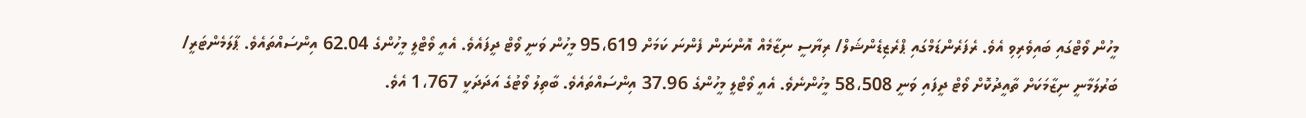މީހުން ވޯޓްގައި ބައިވެރިވި އެވެ. ރެފަރެންޑަމްގައި ޕްރެޒިޑެންޝަލް/ ރިޔާސީ ނިޒާމެއް އޮންނަން ފެންނަ ކަމަށް 95،619 މީހުން ވަނީ ވޯޓް ދީފައެވެ. އެއީ ވޯޓްލީ މީހުންގެ 62.04 އިންސައްތައެވެ. ޕާލަމެންޓަރީ/ ބަރުލަމާނީ ނިޒާމަކަށް ތާއީދުކޮށް ވޯޓް ދީފައި ވަނީ 58،508 މީހުންނެވެ. އެއީ ވޯޓްލީ މީހުންގެ 37.96 އިންސައްތައެވެ. ބާތިލު ވޯޓުގެ އަދަދަކީ 1،767 އެވެ.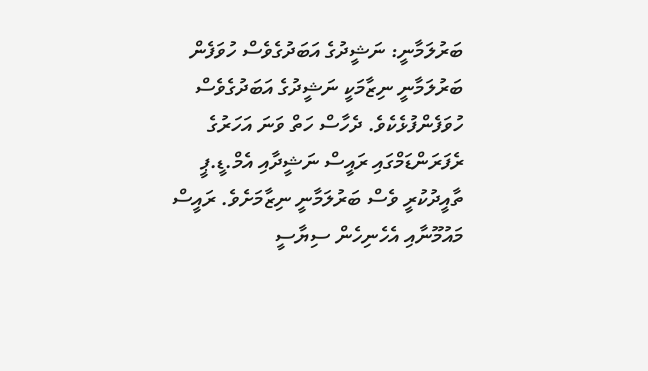ބަރުލަމާނީ: ނަޝީދުގެ އަބަދުގެވެސް ހުވަފެން
ބަރުލަމާނީ ނިޒާމަކީ ނަޝީދުގެ އަބަދުގެވެސް ހުވަފެންފުޅެކެވެ. ދެހާސް ހަތް ވަނަ އަހަރުގެ ރެފަރަންޑަމްގައި ރައީސް ނަޝީދާއި އެމް.ޑީ.ޕީ ތާއީދުކުރީ ވެސް ބަރުލަމާނީ ނިޒާމަށެވެ. ރައީސް މައުމޫނާއި އެހެނިހެން ސިޔާސީ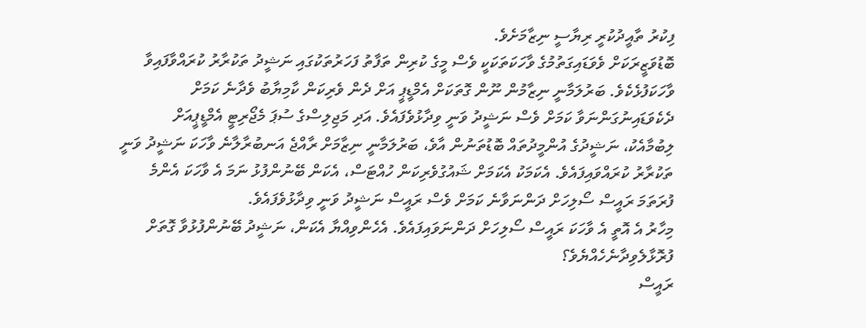ފިކުރު ތާއީދުކުރީ ރިޔާސީ ނިޒާމަށެވެ.
ބޮޑުވަޒީރަކަށް ވެވަޑައިގަތުމުގެ ވާހަކަތަކަކީ ވެސް މީގެ ކުރިން ތަފާތު ފަހަރުތަކުގައި ނަޝީދު ތަކުރާރު ކުރައްވާފައިވާ ވާހަކަފުޅެކެވެ. ބަރުލަމާނީ ނިޒާމުން ނޫން ގޮތަކަށް އެމްޑީޕީ އަށް ދެން ވެރިކަން ކާމިޔާބު ވެދާނެ ކަމަށް ދެކެވަޑައިނުގަންނަވާ ކަމަށް ވެސް ނަޝީދު ވަނީ ވިދާޅުވެފައެވެ. އަދި މަޖިލިސްގެ ސުޕަ މެޖޯރިޓީ އެމްޑީޕީއަށް ލިބުމާއެކު، ނަޝީދުގެ އުންމީދުތައް ބޮޑުތަނުން އާވެ، ބަރުލަމާނީ ނިޒާމަށް ރާއްޖެ އަނބުރާލާނެ ވާހަކަ ނަޝީދު ވަނީ ތަކުރާރު ކުރައްވައިފައެވެ. އެކަމަކު އެކަމަށް ޝައުގުވެރިކަން ހުއްޓަސް، އެކަން ބޭނުންފުޅު ނަމަ އެ ވާހަކަ އެންމެ ފުރަތަމަ ރައީސް ސޯލިހަށް ދަންނަވާނެ ކަމަށް ވެސް ރައީސް ނަޝީދު ވަނީ ވިދާޅުވެފައެވެ.
މިހާރު އެ އޮތީ އެ ވާހަކަ ރައީސް ސޯލިހަށް ދަންނަވައިފައެވެ. އެހެންވިއްޔާ އެކަން، ނަޝީދު ބޭނުންފުޅުވާ ގޮތަށް ފުރޮޅާލެވިދާނެހެއްޔެވެ؟
ރައީސް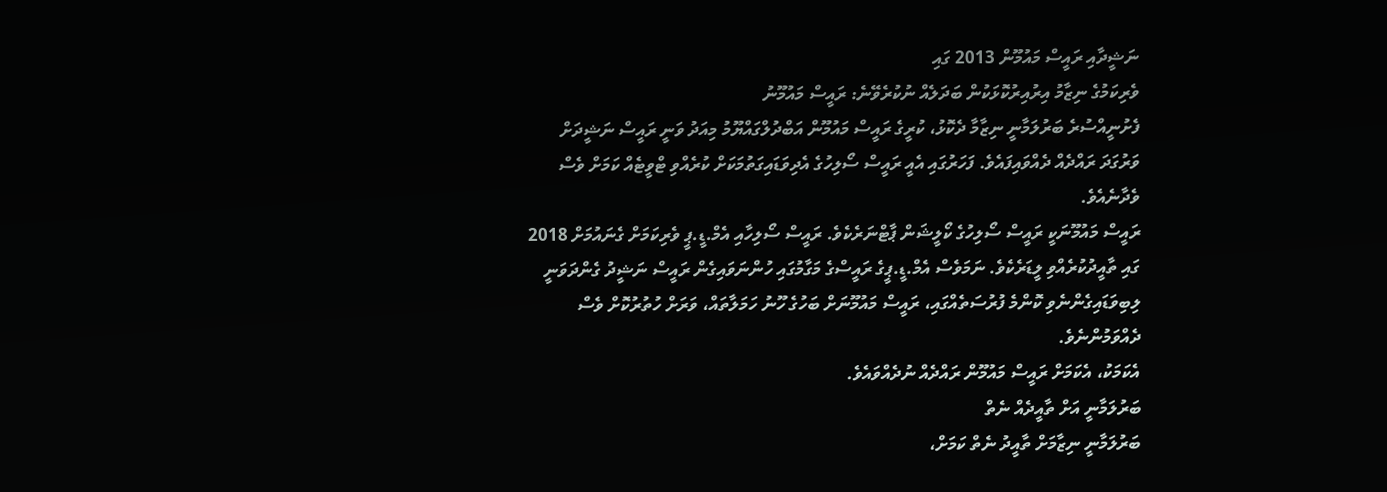ނަޝީދާއި ރައީސް މައުމޫން 2013 ގައި
ވެރިކަމުގެ ނިޒާމު އިރުއިރުކޮޅަކުން ބަދަލެއް ނުކުރެވޭނެ: ރައީސް މައުމޫނު
ފެށުނީއްސުރެ ބަރުލަމާނީ ނިޒާމާ ދެކޮޅު، ކުރީގެ ރައީސް މައުމޫން އަބްދުލްގައްޔޫމު މިއަދު ވަނީ ރައީސް ނަޝީދަށް ވަރުގަދަ ރައްދެއް ދެއްވައިފައެވެ. ފަހަރުގައި އެއީ ރައީސް ސޯލިހުގެ އެދިވަޑައިގަތުމަކަށް ކުރެއްވި ޓްވީޓެއް ކަމަށް ވެސް ވެދާނެއެވެ.
ރައީސް މައުމޫނަކީ ރައީސް ސޯލިހުގެ ކޯލީޝަން ޕާޓްނަރެކެވެ. ރައީސް ސޯލިހާއި އެމް.ޑީ.ޕީ ވެރިކަމަށް ގެނައުމަށް 2018 ގައި ތާއީދުކުރެއްވި ލީޑަރެކެވެ. ނަމަވެސް އެމް.ޑީ.ޕީގެ ރައީސްގެ މަގާމުގައި ހުންނަވައިގެން ރައީސް ނަޝީދު ގެންދަވަނީ ލިބިވަޑައިގެންނެވި ކޮންމެ ފުރުސަތެއްގައި، ރައީސް މައުމޫނަށް ބަހުގެ ހޫނު ހަމަލާތައް، ވަރަށް ހުތުރުކޮށް ވެސް ދެއްވަމުންނެވެ.
އެކަމަކު، އެކަމަށް ރައީސް މައުމޫން ރައްދެއް ނުދެއްވައެވެ.
ބަރުލަމާނީ އަށް ތާއީދެއް ނެތް
ބަރުލަމާނީ ނިޒާމަށް ތާއީދު ނެތް ކަމަށް،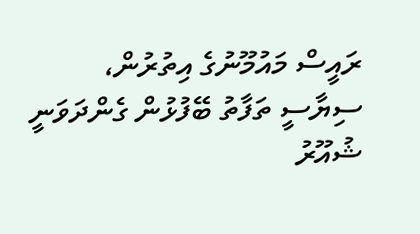ރައީސް މައުމޫނުގެ އިތުރުން، ސިޔާސީ ތަފާތު ބޭފުޅުން ގެންދަވަނީ ޝުއޫރު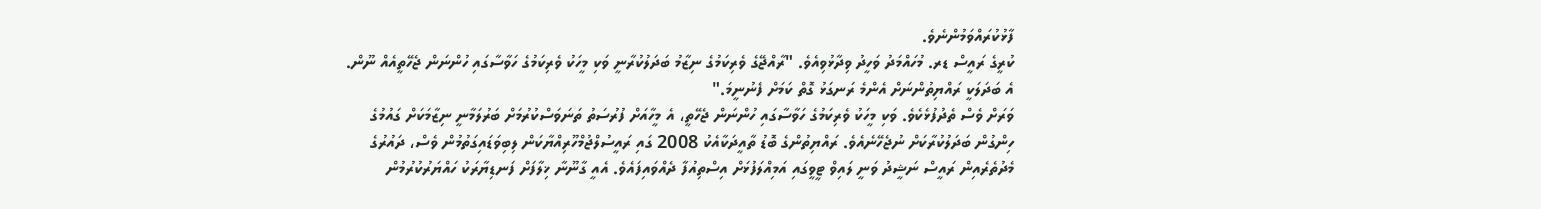ފާޅުކުރައްވަމުންނެވެ.
ކުރީގެ ރައީސް ޑރ. މުހައްމަދު ވަހީދު ވިދާޅުވިއެވެ. "ރާއްޖޭގެ ވެރިކަމުގެ ނިޒާމު ބަދަލުކުރާނީ ވަކި މީހަކު ވެރިކަމުގެ ހަވާސާގައި ހުންނަން ޖެހޭތީއެއް ނޫން. އެ ބަދަލަކީ ރައްޔިތުންނަށް އެންމެ ރަނގަޅު ގޮތް ކަމަށް ފެނުނީމަ."
ވަރަށް ވެސް ތެދުފުޅެކެވެ. ވަކި މީހަކު ވެރިކަމުގެ ހަވާސާގައި ހުންނަން ޖެހޭތީ، އެ މީހާއަށް ފުރުސަތު ތަނަވަސްކުރުމަށް ބަރުލަމާނީ ނިޒާމަކަށް ގައުމުގެ ހިންގުން ބަދަލުކުރާކަށް ނުޖެހޭނެއެވެ. ރައްޔިތުންގެ ބޮޑު ތާއީދަކާއެކު 2008 ގައި ރައީސުލްޖުމްހޫރިއްޔާކަން ލިބިވަޑައިގަތުމުން ވެސް، ދައުރުގެ މެދުތެރެއިން ރައީސް ނަޝީދު ވަނީ ލައިވް ޓީވީގައި އަމިއްލަފުޅަށް އިސްތިއުފާ ދެއްވައިފައެވެ. އެއީ ގާނޫނާ ޚިލާފަށް ފަނޑިޔާރަކު ހައްޔަރުކުރުމުން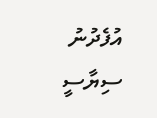އުފެދުނު ސިޔާސީ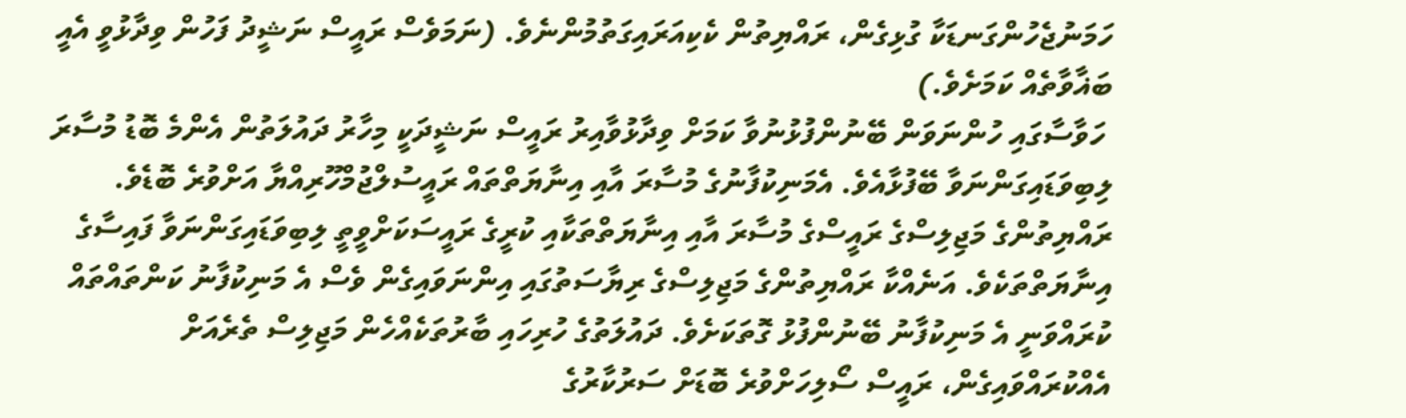ހަމަނުޖެހުންގަނޑަކާ ގުޅިގެން، ރައްޔިތުން ކެކިއަރައިގަތުމުންނެވެ. (ނަމަވެސް ރައީސް ނަޝީދު ފަހުން ވިދާޅުވީ އެއީ ބަޣާވާތެއް ކަމަށެވެ.)
 ހަވާސާގައި ހުންނަވަން ބޭނުންފުޅުނުވާ ކަމަށް ވިދާޅުވާއިރު ރައީސް ނަޝީދަކީ މިހާރު ދައުލަތުން އެންމެ ބޮޑު މުސާރަ ލިބިވަޑައިގަންނަވާ ބޭފުޅާއެވެ. އެމަނިކުފާނުގެ މުސާރަ އާއި އިނާޔަތްތައް ރައީސުލްޖުމްހޫރިއްޔާ އަށްވުރެ ބޮޑެވެ. ރައްޔިތުންގެ މަޖިލިސްގެ ރައީސްގެ މުސާރަ އާއި އިނާޔަތްތަކާއި ކުރީގެ ރައީސަކަށްވީތީ ލިބިވަޑައިގަންނަވާ ފައިސާގެ އިނާޔަތްތަކެވެ. އަނެއްކާ ރައްޔިތުންގެ މަޖިލިސްގެ ރިޔާސަތުގައި އިންނަވައިގެން ވެސް އެ މަނިކުފާނު ކަންތައްތައް ކުރައްވަނީ އެ މަނިކުފާނު ބޭނުންފުޅު ގޮތަކަށެވެ. ދައުލަތުގެ ހުރިހައި ބާރުތަކެއްހެން މަޖިލިސް ތެރެއަށް އެއްކުރައްވައިގެން، ރައީސް ސޯލިހަށްވުރެ ބޮޑަށް ސަރުކާރުގެ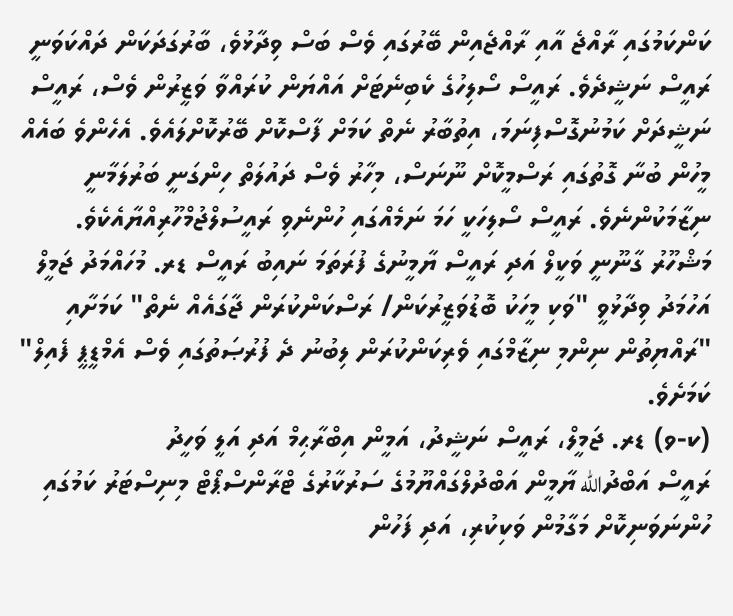ކަންކަމުގައި ރާއްޖެ އާއި ރާއްޖެއިން ބޭރުގައި ވެސް ބަސް ވިދާޅުވެ، ބާރުގަދަކަން ދައްކަވަނީ ރައީސް ނަޝީދެވެ. ރައީސް ސޯލިހުގެ ކެބިނެޓަށް އައްޔަން ކުރައްވާ ވަޒީރުން ވެސް، ރައީސް ނަޝީދަށް ކަމުނުގޮސްފިނަމަ، އިތުބާރު ނެތް ކަމަށް ފާސްކޮށް ބޭރުކޮށްލައެވެ. އެހެންވެ ބައެއް މީހުން ބުނާ ގޮތުގައި ރަސްމީކޮށް ނޫނަސް، މިހާރު ވެސް ދައުލަތް ހިންގަނީ ބަރުލަމާނީ ނިޒާމަކުންނެވެ. ރައީސް ސޯލިހަކީ ހަމަ ނަމެއްގައި ހުންނެވި ރައީސުލްޖުމްހޫރިއްޔާއެކެވެ.
މަޝްހޫރު ގާނޫނީ ވަކީލް އަދި ރައީސް ޔާމީނުގެ ފުރަތަމަ ނައިބު ރައީސް ޑރ. މުހައްމަދު ޖަމީލް އަހުމަދު ވިދާޅުވީ "ވަކި މީހަކު ބޮޑުވަޒީރުކަން/ ރަސްކަންކުރަން ޖާގައެއް ނެތް" ކަމަށާއި "ރައްޔިތުން ނިންމި ނިޒާމްގައި ވެރިކަންކުރަން ލިބުނު ދެ ފުރުޞަތުގައި ވެސް އެމްޑީޕީ ފެއިލް" ކަމަށެވެ.
(ކ-ވ) ޑރ. ޖަމީލް، ރައީސް ނަޝީދު، އަމީން އިބްރާޙިމް އަދި އަލީ ވަހީދު
ރައީސް އަބްދުالله ޔާމީން އަބްދުލްގައްޔޫމުގެ ސަރުކާރުގެ ޓްރާންސްޕޯޓް މިނިސްޓަރު ކަމުގައި ހުންނަވަނިކޮށް މަގާމުން ވަކިކުރި، އަދި ފަހުން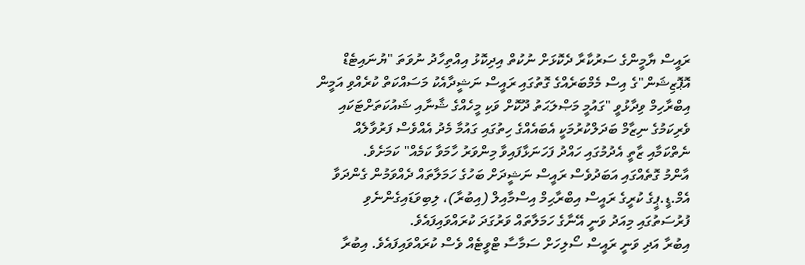ރައީސް ޔާމީންގެ ސަރުކާރާ ދެކޮޅަށް ނުކުތް އިދިކޮޅު އިއްތިހާދު ނުވަތަ "ޔުނައިޓެޑް އޮޕޮޒިޝަން"ގެ އިސް މެމްބަރެއްގެ ގޮތުގައި ރައީސް ނަޝީދާއެކު މަސައްކަތް ކުރެއްވި އަމީން އިބްރާހިމް ވިދާޅުވީ "ގައުމީ މަޞްލަޙަތު ދޫކޮށް ވަކި މީހެއްގެ ޝާނާއި ޝައުކަތަށްޓަކައި ވެރިކަމުގެ ނިޒާމް ބަދަލްކުރުމަކީ އެބައެއްގެ ހިތުގައި ގައުމާ މެދު އެއްވެސް ފަރުވާލެއް ނެތްކަމާއި ޒާތީ އެދުމުގައި ހައްދު ފަހަނަޅާފައިވާ މިންވަރު ހާމަވާ ކަމެއް" ކަމަށެވެ.
އާންމު ގޮތެއްގައި އަބަދުވެސް ރައީސް ނަޝީދަށް ބަހުގެ ހަމަލާތައް ދެއްވަމުން ގެންދަވާ އެމް.ޑީ.ޕީގެ ކުރީގެ ރައީސް އިބްރާޙިމް އިސްމާއިލް (އިބުރާ)، ލިބިވަޑައިގެންނެވި ފުރުސަތުގައި މިއަދު ވަނީ އޭނާގެ ހަމަލާތައް ވަރުގަދަ ކުރައްވައިފައެވެ.
އިބުރާ އަދި ވަނީ ރައީސް ސޯލިހަށް ސަމާސާ ޓްވީޓެއް ވެސް ކުރައްވައިފައެވެ. އިބުރާ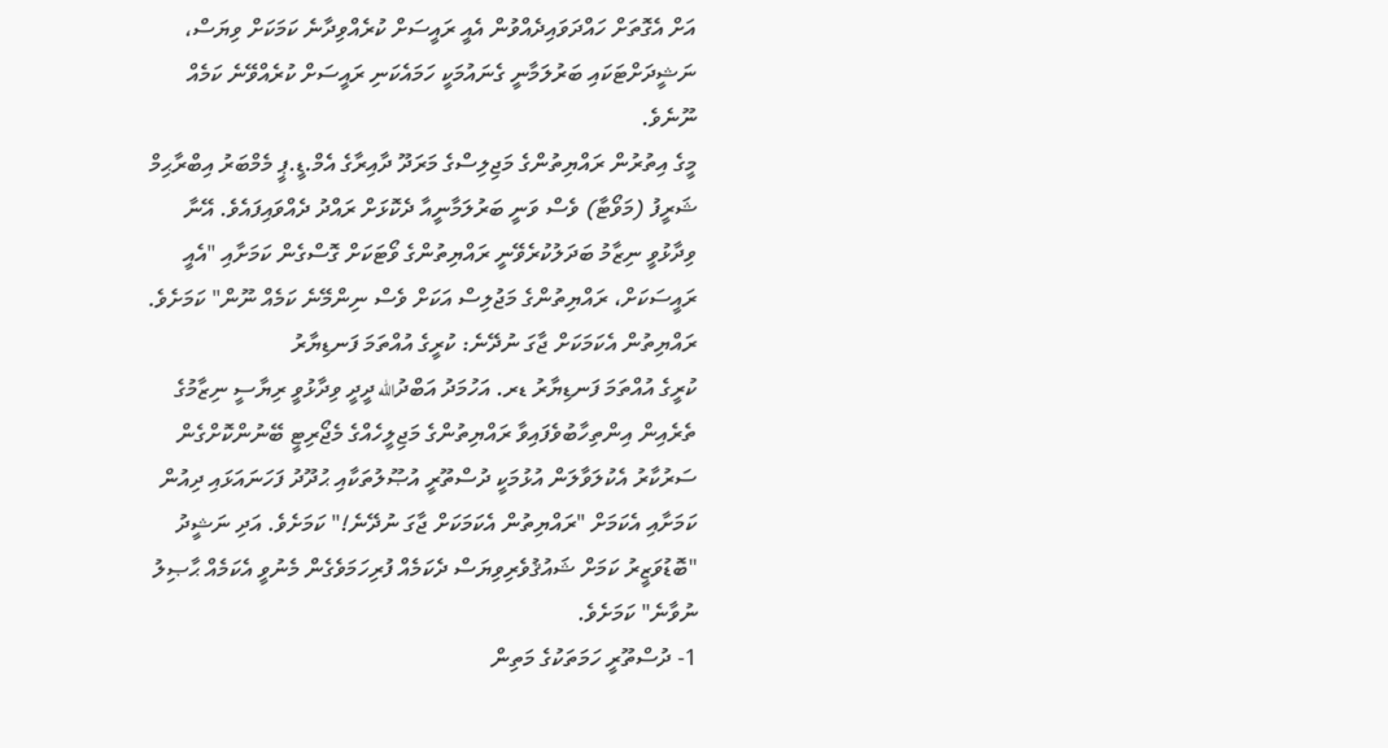އަށް އެގޮތަށް ހައްދަވައިދެއްވުން އެއީ ރައީސަށް ކުރެއްވިދާނެ ކަމަކަށް ވިޔަސް، ނަޝީދަށްޓަކައި ބަރުލަމާނީ ގެނައުމަކީ ހަމައެކަނި ރައީސަށް ކުރެއްވޭނެ ކަމެއް ނޫނެވެ.
މީގެ އިތުރުން ރައްޔިތުންގެ މަޖިލިސްގެ މަރަދޫ ދާއިރާގެ އެމް.ޑީ.ޕީ މެމްބަރު އިބްރާޙިމް ޝަރީފު (މަވޯޓާ) ވެސް ވަނީ ބަރުލަމާނީއާ ދެކޮޅަށް ރައްދު ދެއްވައިފައެވެ. އޭނާ ވިދާޅުވީ ނިޒާމު ބަދަލުކުރެވޭނީ ރައްޔިތުންގެ ވޯޓަކަށް ގޮސްގެން ކަމަށާއި "އެއީ ރައީސަކަށް، ރައްޔިތުންގެ މަޖުލިސް އަކަށް ވެސް ނިންމޭނެ ކަމެއް ނޫން" ކަމަށެވެ.
ރައްޔިތުން އެކަމަކަށް ޖާގަ ނުދޭނެ: ކުރީގެ އުއްތަމަ ފަނޑިޔާރު
ކުރީގެ އުއްތަމަ ފަނޑިޔާރު ޑރ. އަހުމަދު އަބްދުالله ދީދީ ވިދާޅުވީ ރިޔާސީ ނިޒާމުގެ ތެރެއިން އިންތިހާބުވެފައިވާ ރައްޔިތުންގެ މަޖިލީހެއްގެ މެޖޯރިޓީ ބޭނުންކޮށްގެން ސަރުކާރު އެކުލަވާލަން އުޅުމަކީ ދުސްތޫރީ އުޞޫލުތަކާއި ޙުދޫދު ފަހަނައަޅައި ދިއުން ކަމަށާއި އެކަމަށް "ރައްޔިތުން އެކަމަކަށް ޖާގަ ނުދޭނެ!" ކަމަށެވެ. އަދި ނަޝީދު "ބޮޑުވަޒީރު ކަމަށް ޝައުޤުވެރިވިޔަސް ދެކަމެއް ފުރިހަމަވެގެން މެނުވީ އެކަމެއް ޙާޞިލު ނުވާނެ" ކަމަށެވެ.
1- ދުސްތޫރީ ހަމަތަކުގެ މަތިން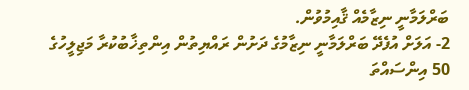ބަރްލަމާނީ ނިޒާމެއް ޤާއިމުވުން.
2- އަލަށް އުފެދޭ ބަރްލަމާނީ ނިޒާމުގެ ދަށުން ރައްޔިތުން އިންތިޚާބުކުރާ މަޖިލީހުގެ 50 އިންސައްތަ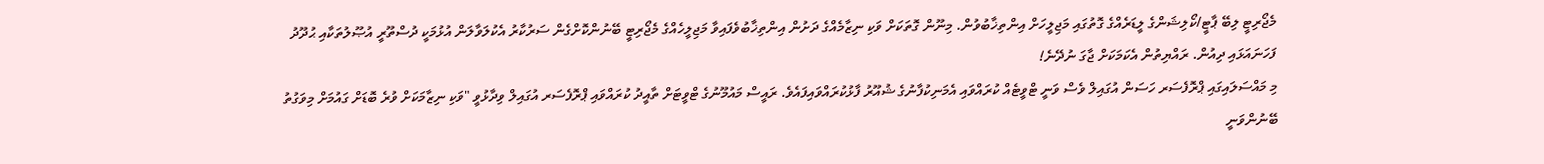މެޖޯރިޓީ ލިބޭ ޕާޓީ/ކޯލިޝަންގެ ލީޑަރެއްގެ ގޮތުގައި މަޖިލީހަށް އިންތިޚާބުވުން. މިނޫން ގޮތަކަށް ވަކި ނިޒާމެއްގެ ދަށުން އިންތިޚާބުވެފައިވާ މަޖިލީހެއްގެ މެޖޯރިޓީ ބޭނުންކޮށްގެން ސަރުކާރު އެކުލަވާލަން އުޅުމަކީ ދުސްތޫރީ އުޞޫލުތަކާއި ޙުދޫދު ފަހަނައަޅައި ދިއުން. ރައްޔިތުން އެކަމަކަށް ޖާގަ ނުދޭނެ!
މި މައްސަލައިގައި ޕްރޮފެސަރ ހަސަން އުގައިލް ވެސް ވަނީ ޓްވީޓެއް ކުރައްވައި އެމަނިކުފާނުގެ ޝުއޫރު ފާޅުކުރައްވައިފައެވެ. ރައީސް މައުމޫނުގެ ޓްވީޓަށް ތާއީދު ކުރައްވައި ޕްރޮފެސަރ އުގައިލް ވިދާޅުވީ "ވަކި ނިޒާމަކަށް ވުރެ ބޮޑަށް ގައުމަށް މިވަގުތު ބޭނުންވަނީ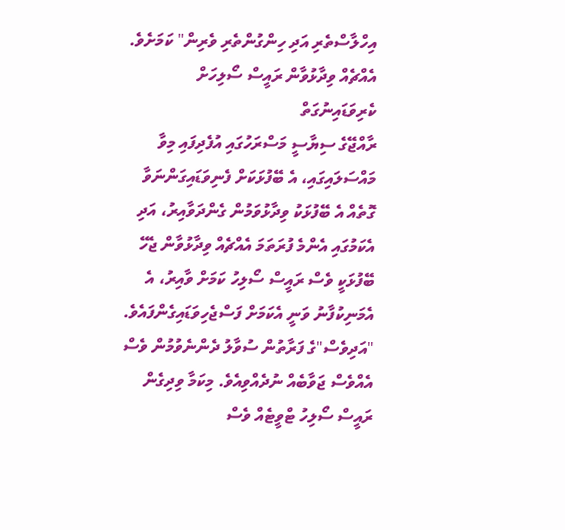އިހްލާސްތެރި އަދި ހިންގުންތެރި ވެރިން" ކަމަށެވެ.
އެއްޗެއް ވިދާޅުވާން ރައީސް ސޯލިހަށް ކެރިވަޑައިނުގަތް
ރާއްޖޭގެ ސިޔާސީ މަސްރަހުގައި އުފެދިފައި މިވާ މައްސަލައިގައި، އެ ބޭފުޅަކަށް ފެނިވަޑައިގަންނަވާ ގޮތެއް އެ ބޭފުޅަކު ވިދާޅުވަމުން ގެންދަވާއިރު، އަދި އެކަމުގައި އެންމެ ފުރަތަމަ އެއްޗެއް ވިދާޅުވާން ޖެހޭ ބޭފުޅަކީ ވެސް ރައީސް ސޯލިހު ކަމަށް ވާއިރު، އެ އެމަނިކުފާނު ވަނީ އެކަމަށް ފަސްޖެހިވަޑައިގެންފައެވެ. "އަދިވެސް"ގެ ފަރާތުން ސުވާލު ދެންނެވުމުން ވެސް އެއްވެސް ޖަވާބެއް ނުދެއްވިއެވެ. މިކަމާ ވިދިގެން ރައީސް ސޯލިހު ޓްވީޓެއް ވެސް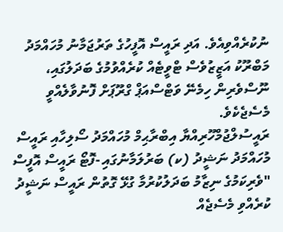ނުކުރެއްވިއެވެ. އަދި ރައީސް އޮފީހުގެ ތަރުޖަމާނު މުހައްމަދު މަބްރޫކު އަޒީޒުވެސް ޓްވީޓެއް ކުރެއްވުމުގެ ބަދަލުގައި، ނޫސްވެރިން ހިމެނޭ ވަޓްސްއަޕް ގްރޫޕަށް ފޮނުވާލެއްވީ މެސެޖެކެވެ.
ރައީސުލްޖުމްހޫރިއްޔާ އިބްރާޙިމް މުހައްމަދު ސޯލިހާއި ރައީސް މުހައްމަދު ނަޝީދު (ކ) ބަރުލަމާނުގައި -ފޮޓޯ ރައީސް އޮފީސް
"ވެރިކަމުގެ ނިޒާމު ބަދަލުކުރުމާ ގުޅޭ ގޮތުން ރައީސް ނަޝީދު ކުރެއްވި މެސެޖެއް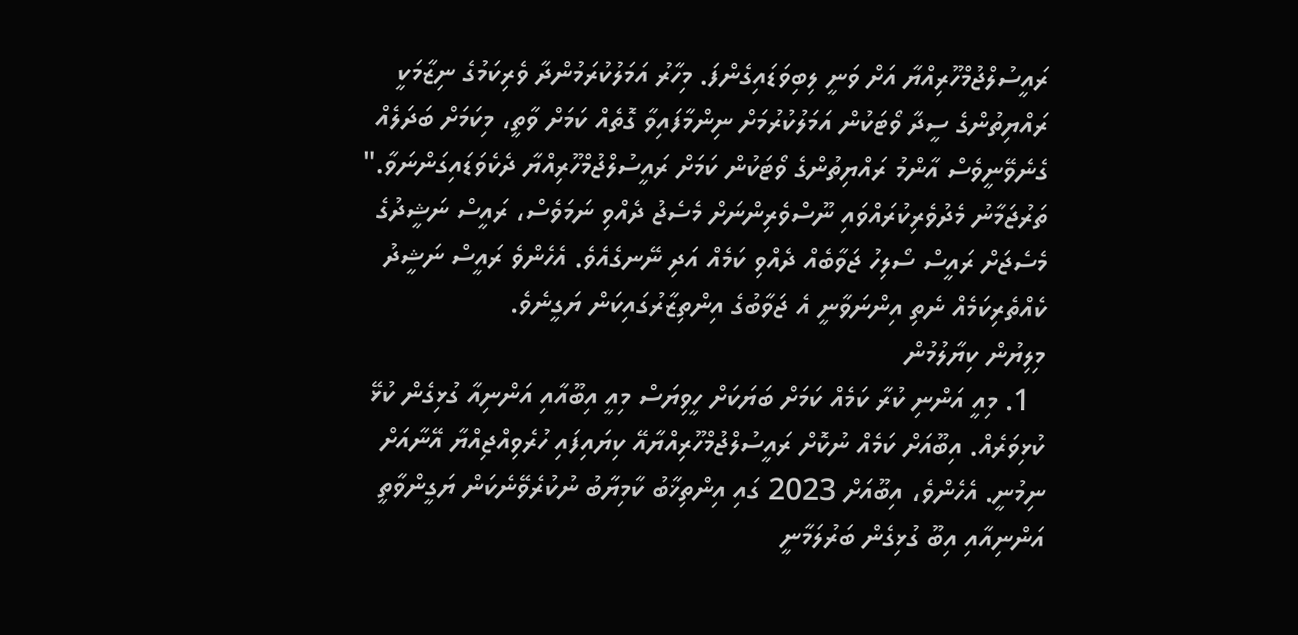ރައީސުލްޖުމްހޫރިއްޔާ އަށް ވަނީ ލިބިވަޑައިގެންފަ. މިހާރު އަމަލުކުރަމުންދާ ވެރިކަމުގެ ނިޒާމަކީ ރައްޔިތުންގެ ސީދާ ވޯޓަކުން އަމަލުކުރުމަށް ނިންމާފައިވާ ގޮތެއް ކަމަށް ވާތީ، މިކަމަށް ބަދަލެއް ގެނެވޭނީވެސް އާންމު ރައްޔިތުންގެ ވޯޓަކުން ކަމަށް ރައީސުލްޖުމްހޫރިއްޔާ ދެކެވަޑައިގަންނަވާ."
ތަރުޖަމާނު މެދުވެރިކުރައްވައި ނޫސްވެރިންނަށް މެސެޖު ދެއްވި ނަމަވެސް، ރައީސް ނަޝީދުގެ މެސެޖަށް ރައީސް ސޯލިހު ޖަވާބެއް ދެއްވި ކަމެއް އަދި ނޭނގެއެވެ. އެހެންވެ ރައީސް ނަޝީދު ކެއްތެރިކަމެއް ނެތި އިންނަވާނީ އެ ޖަވާބުގެ އިންތިޒާރުގައިކަން ޔަގީނެވެ.
މިލިޔުން ކިޔާލުމުން
  1. މިއީ އަންނި ކުރާ ކަމެއް ކަމަށް ބަޔަކަށް ހީވިޔަސް މިއީ އިބޫއާއި އަންނިއާ ގުޅިގެން ކުޅޭ ކުޅިވަރެއް. އިބޫއަށް ކަމެއް ނުކޮށް ރައީސުލްޖުމްހޫރިއްޔާއޭ ކިޔައިފައި ހުރެވިއްޖިއްޔާ އޭނާއަށް ނިމުނީ. އެހެންވެ، އިބޫއަށް 2023 ގައި އިންތިޚާބު ކާމިޔާބު ނުކުރެވޭނެކަން ޔަގީންވާތީ އަންނިއާއި އިބޫ ގުޅިގެން ބަރުލަމާނީ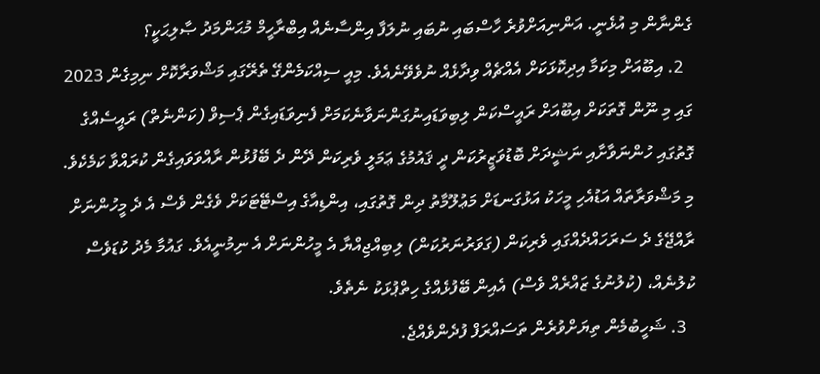ގެންނާން މި އުޅެނީ. އަންނިއަށްވުރެ ހާސްބައި ނުބައި ނުލަފާ އިންސާނެއް އިބްރާހީމް މުޙަންމަދު ޞާލިޙަކީ؟
  2. އިބޫއަށް މިކަމާ އިދިކޮޅަކަށް އެއްޗެއް ވިދާޅެއް ނުވެވޭނެއެވެ. މިއީ ސިއްކަމެންގޭ ތެރޭގައި މަޝްވަރާކޮށް ނިމިގެން 2023 ގައި މި ނޫން ގޮތަކަށް އިބޫއަށް ރައީސްކަން ލިބިވަޑައިނުގަންނަވާނެކަމަށް ފެނިވަޑައިގެން ޕެސިވް (ކަންނެތް) ރައީސެއްގެ ގޮތުގައި ހުންނަވާށާއި ނަޝީދަށް ބޮޑުވަޒީރުކަން ދީ ޤައުމުގެ ޢަމަލީ ވެރިކަން ދޭން ދެ ބޭފުޅުން ރާއްވަވައިގެން ކުރައްވާ ކަމެކެވެ. މި މަޝްވަރާތައް އަޑުއެހި މީހަކު އަޅުގަނޑަށް މަޢުލޫމާތު ދިން ގޮތުގައި، އިންޑިއާގެ އިސްޓޭޓަކަށް ވެގެން ވެސް އެ ދެ މީހުންނަށް ރާއްޖޭގެ ދެ ސަރަހައްދެއްގައި ވެރިކަން (ގަވަރުނަރުކަން) ލިބިއްޖިއްޔާ އެ މީހުންނަށް އެ ނިމުނީއެވެ. ގައުމާ މެދު ކުޑަވެސް ކުލުނެއް، (ކުލުނުގެ ޒައްރެއް ވެސް) އެއިން ބޭފުޅެއްގެ ހިތްޕުޅަކު ނެތެވެ.
  3. ޝަހީބުމެން ތިޔަށްވުރެން ތަސައްރަފް ފުދެންވެއްޖެ.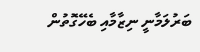ބަރުލަމާނީ ނިޒާމާއި ބެހޭގޮތުން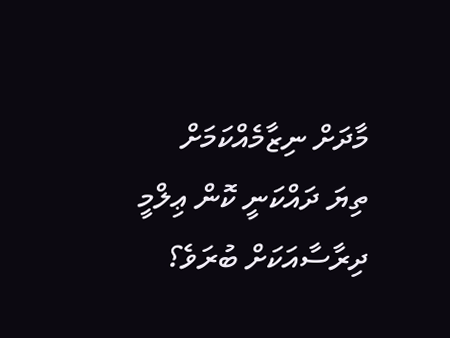މާދަށް ނިޒާމެއްކަމަށް ތިޔަ ދައްކަނީ ކޮން ޢިލްމީ ދިރާސާއަކަށް ބުރަވެ؟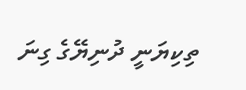ތިކިޔަނީ ދުނިޔޭގެ ގިނަ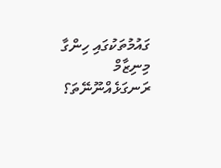ގައުމުތަކުގައި ހިންގާ މިނިޒާމް ރަނގަޅެއްނޫނޭތަ؟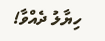ހިޔާލު ދެއްވާ!